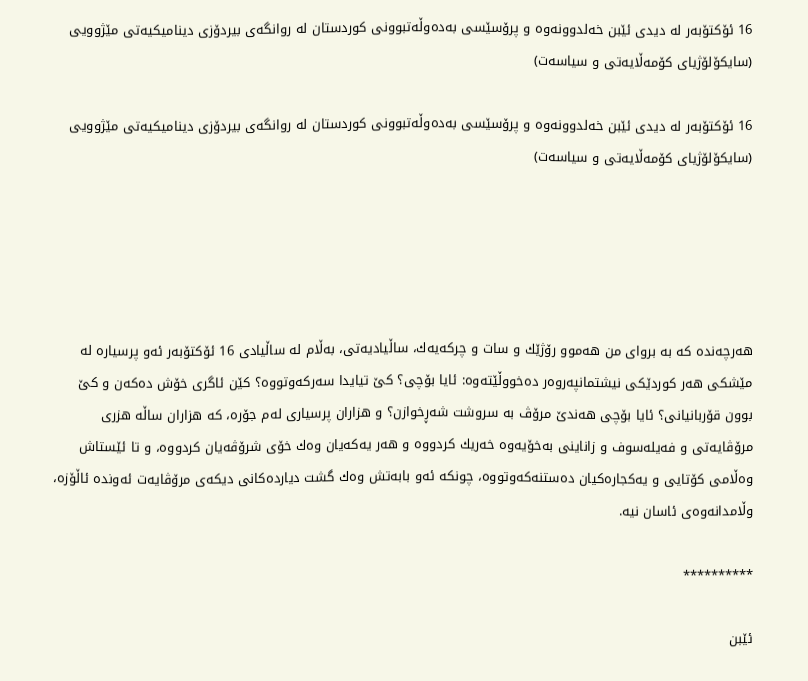16 ئۆكتۆبه‌ر له‌ دیدى ئێبن خه‌لدوونه‌وه‌ و پرۆسێسى به‌ده‌وڵه‌تبوونى كوردستان له‌ روانگه‌ى بیردۆزى دینامیكیه‌تى مێژوویى (سایكۆلۆژیاى كۆمه‌ڵایه‌تى و سیاسه‌ت)

16 ئۆكتۆبه‌ر له‌ دیدى ئێبن خه‌لدوونه‌وه‌ و پرۆسێسى به‌ده‌وڵه‌تبوونى كوردستان له‌ روانگه‌ى بیردۆزى دینامیكیه‌تى مێژوویى (سایكۆلۆژیاى كۆمه‌ڵایه‌تى و سیاسه‌ت)





هه‌رچه‌نده‌ كه‌ به‌ برواى من هه‌موو رۆژێك و سات و چركه‌یه‌ك، ساڵیادیه‌تى، به‌ڵام له‌ ساڵیادى 16 ئۆكتۆبه‌ر ئه‌و پرسیاره‌ له‌ مێشكى هه‌ر كوردێكى نیشتمانپه‌روه‌ر ده‌خووڵێته‌وه‌: ئایا بۆچى؟ كێ تیایدا سه‌ركه‌وتووه‌؟ كێن ئاگرى خۆش ده‌كه‌ن و كێ بوون قۆربانیانى؟ ئایا بۆچى هه‌ندێ مرۆڤ به‌ سروشت شه‌ڕخوازن؟ و هزاران پرسیارى له‌م جۆره‌، كه‌ هزاران ساڵه‌ هزرى مرۆڤایه‌تى و فه‌یله‌سوف و زاناینى به‌خۆیه‌وه‌ خه‌ریك كردووه‌ و هه‌ر یه‌كه‌یان وه‌ك خۆى شرۆڤه‌یان كردووه‌، و تا ئێستاش وه‌ڵامى كۆتایى و یه‌كجاره‌كیان ده‌ستنه‌كه‌وتووه‌، چونكه‌ ئه‌و بابه‌تش وه‌ك گشت دیارده‌كانى دیكه‌ى مرۆڤایه‌ت ئه‌ونده‌ ئاڵۆزه‌، وڵامدانه‌وه‌ى ئاسان نیه‌.

**********

ئێبن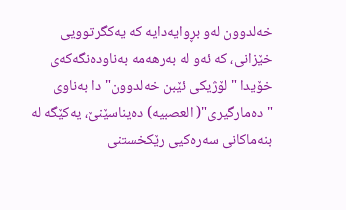خه‌لدوون له‌و بڕوایه‌دایه‌ كه‌ یه‌كگرتوویى خێزانى، كه‌ ئه‌و له‌ به‌رهه‌مه‌ به‌ناوده‌نگه‌كه‌ى خۆیدا "لۆژیكى ئێبن خه‌لدوون" دا به‌ناوى "ده‌مارگیرى"( العصبیه‌) ده‌یناسێنێ، یه‌كێگه‌ له‌ بنه‌ماكانى سه‌ره‌كیى رێكخستنى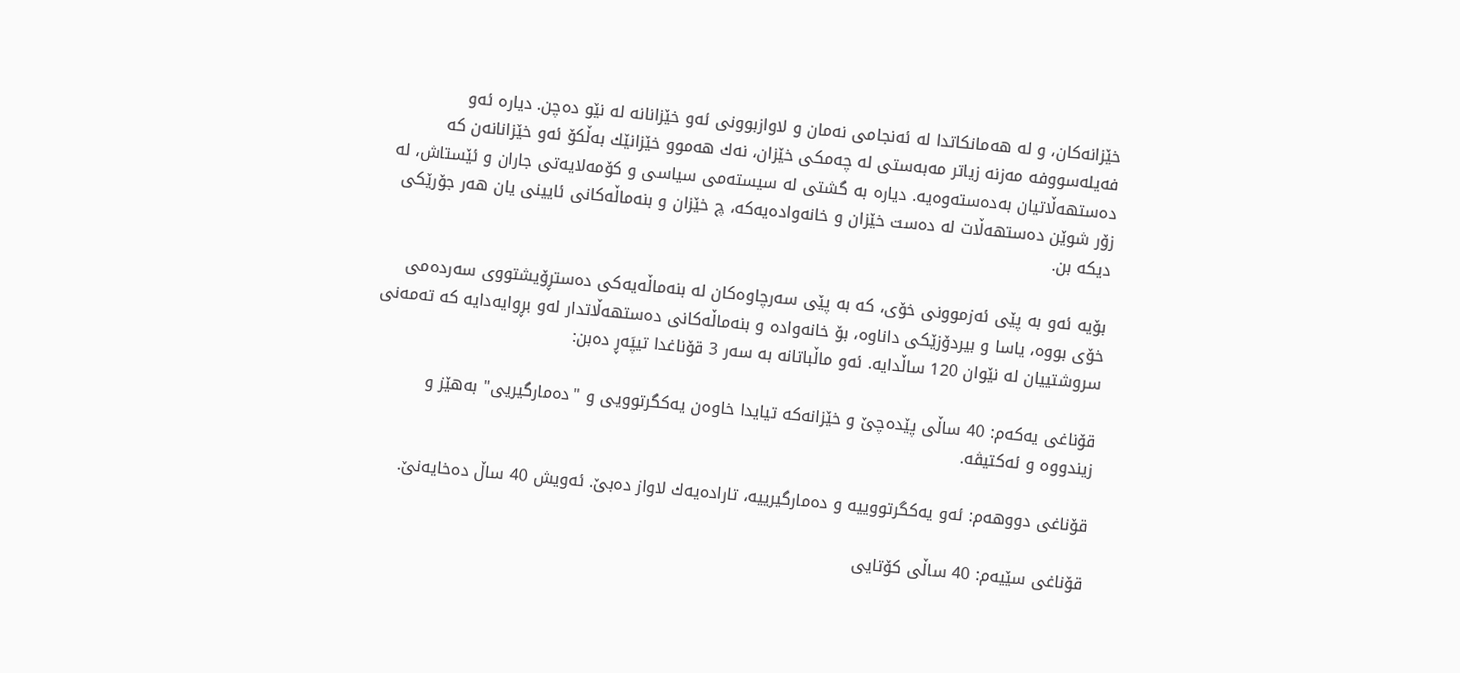خێزانه‌كان، و له‌ هه‌مانكاتدا له‌ ئه‌نجامى نه‌مان و لاوازبوونى ئه‌و خێزانانه‌ له‌ نێو ده‌چن. دیاره‌ ئه‌و فه‌یله‌سووفه‌ مه‌زنه‌ زیاتر مه‌به‌ستى له‌ چه‌مكى خێزان، نه‌ك هه‌موو خێزانێك به‌ڵكۆ ئه‌و خێزانانه‌ن كه‌ ده‌ستهه‌ڵاتیان به‌ده‌سته‌وه‌یه‌. دیاره‌ به‌ گشتى له‌ سیسته‌مى سیاسى و كۆمه‌لایه‌تى جاران و ئێستاش، له‌ زۆر شوێن ده‌ستهه‌ڵات له‌ ده‌ست خێزان و خانه‌واده‌یه‌كه‌، چ خێزان و بنه‌ماڵه‌كانى ئایینى یان هه‌ر جۆرێكى دیكه‌ بن.

بۆیه‌ ئه‌و به‌ پێى ئه‌زموونى خۆى، كه‌ به‌ پێى سه‌رچاوه‌كان له‌ بنه‌ماڵه‌یه‌كى ده‌ستڕۆیشتووى سه‌رده‌مى خۆى بووه‌، یاسا و بیردۆزێكى داناوه‌، بۆ خانه‌واده‌ و بنه‌ماڵه‌كانى ده‌ستهه‌ڵاتدار له‌و بڕوایه‌دایه‌ كه‌ ته‌مه‌نى سروشتییان له‌ نێوان 120 ساڵدایه‌. ئه‌و ماڵباتانه‌ به‌ سه‌ر 3 قۆناغدا تیپَه‌ڕ ده‌بن:

قۆناغى یه‌كه‌م: 40 ساڵى پێده‌چێ و خێزانه‌كه‌ تیایدا خاوه‌ن یه‌كگرتوویى و "ده‌مارگیریى" به‌هێز و زیندووه‌ و ئه‌كتیڤه‌.

قۆناغى دووهه‌م: ئه‌و یه‌كگرتووییه‌ و ده‌مارگیرییه‌، تاراده‌یه‌ك لاواز ده‌بێ. ئه‌ویش 40 ساڵ ده‌خایه‌نێ.

قۆناغى سێیه‌م: 40 ساڵى كۆتایى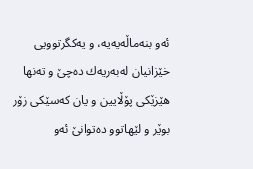ئه‌و بنه‌ماڵه‌یه‌یه‌، و یه‌كگرتوویى خێزانیان له‌به‌ریه‌ك ده‌چێ و ته‌نها هێزێكى پۆڵایین و یان كه‌سێكى زۆر بوێر و لێهاتوو ده‌توانێ ئه‌و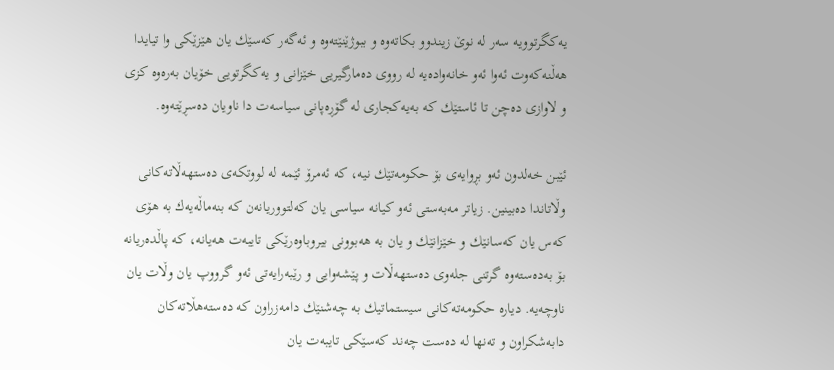یه‌كگرتوویه‌ سه‌ر له‌ نوێ زیندوو بكاته‌وه‌ و ببوژێنێته‌وه‌ و ئه‌گه‌ر كه‌سێك یان هێزێكى وا تیایدا هه‌ڵنه‌كه‌وت ئه‌وا ئه‌و خانه‌واده‌یه‌ له‌ رووى ده‌مارگیریى خێزانى و یه‌كگرتویى خۆیان به‌ره‌وه‌ كزى و لاوازى ده‌چن تا ئاستێك كه‌ به‌یه‌كجارى له‌ گۆڕه‌پانى سیاسه‌ت دا ناویان ده‌سڕێته‌وه‌.

ئێبن خه‌لدون ئه‌و بڕوایه‌ى بۆ حكومه‌تێك نیه‌، كه‌ ئه‌مرۆ ئێمه‌ له‌ لووتكه‌ى ده‌ستهه‌ڵاته‌كانى وڵاتاندا ده‌بینین. زیاتر مه‌به‌ستى ئه‌و كیانه‌ سیاسى یان كه‌لتووریانه‌ن كه‌ بنه‌ماڵه‌یه‌ك به‌ هۆى كه‌س یان كه‌سانێك و خێزانێك و یان به‌ هه‌بوونى بیروباوه‌رێكى تایبه‌ت هه‌یانه‌، كه‌ پاڵده‌ریانه‌ بۆ به‌ده‌سته‌وه‌ گرتنى جله‌وى ده‌ستهه‌ڵات و پێشه‌وایى و رێبه‌رایه‌تى ئه‌و گرووپ یان وڵات یان ناوچه‌یه‌. دیاره‌ حكومه‌ته‌كانى سیستماتیك به‌ چه‌شنێك دامه‌زراون كه‌ ده‌سته‌هڵاته‌كان دابه‌شكراون و ته‌نها له‌ ده‌ست چه‌ند كه‌سێكى تایبه‌ت یان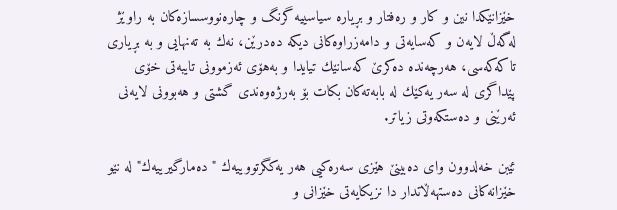خێزانێكدا نین و كار و ره‌فتار و بڕیاره‌ سیاسییه‌ گرنگ و چاره‌نووسسازه‌كان به‌ راوێژ له‌گه‌ڵ لایه‌ن و كه‌سایه‌تى و دامه‌زراوه‌كانى دیكه‌ ده‌درێن، نه‌ك به‌ ته‌نهایى و به‌ بڕیارى تاكه‌كه‌سى، هه‌رچه‌نده‌ ده‌كرێ كه‌سانێك تیایدا و به‌هۆى ئه‌زموونى تایبه‌تى خۆى پێداگرى له‌ سه‌ر یه‌كێك له‌ بابه‌ته‌كان بكات بۆ به‌رژه‌وه‌ندى گشتى و هه‌بوونى لایه‌نى ئه‌رێنى و ده‌ستكه‌وتى زیاتر.

ئێبن خه‌لدوون واى ده‌بینێ هێزى سه‌ره‌كیى هه‌ر یه‌كگرتووییه‌ك " ده‌مارگیرییه‌ك" له‌ نێو خێزانه‌كانى ده‌ستهه‌ڵاتدار دا نزیكایه‌تى خێزانى و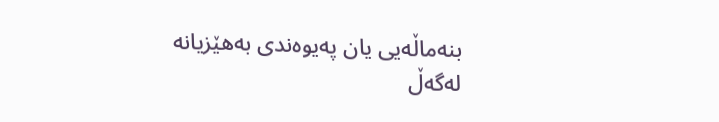بنه‌ماڵه‌یى یان په‌یوه‌ندى به‌هێزیانه‌ له‌گه‌ڵ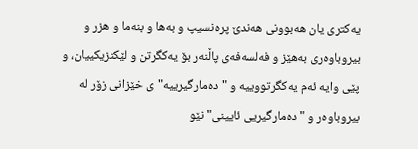یه‌كترى یان هه‌بوونى هه‌ندێ پره‌نسیپ و به‌ها و بنه‌ما و هزر و بیروباوه‌رى به‌هێز و فه‌لسه‌فه‌ى پاڵنه‌ر بۆ یه‌كگرتن و لێكنزیكییان، و پێى وایه‌ ئه‌م یه‌كگرتووییه‌ و "ده‌مارگیرییه‌"ى خێزانى زۆر له‌ بیروباوه‌ر و "ده‌مارگیریى ئایینى" نێو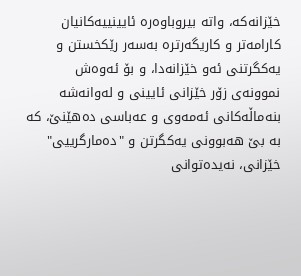خێزانه‌كه‌، واته‌ بیروباوه‌ره‌ ئایینییه‌كانیان كارامه‌تر و كاریگه‌رتره‌ به‌سه‌ر رێكخستن و یه‌كگرتنى ئه‌و خێزانه‌دا، و بۆ ئه‌وه‌ش نموونه‌ى زۆر خێزانى ئایینى و له‌وانه‌شه‌ بنه‌ماڵه‌كانى ئه‌مه‌وى و عه‌باسى ده‌هێنێ، كه‌ به‌ بێ هه‌بوونى یه‌كگرتن و "ده‌مارگرییى" خێزانى، نه‌یده‌توانى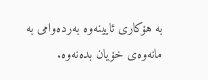به‌ هۆكارى ئایینه‌وه‌ به‌رده‌وامى به‌ مانه‌وه‌ى خۆیان بده‌نه‌وه‌.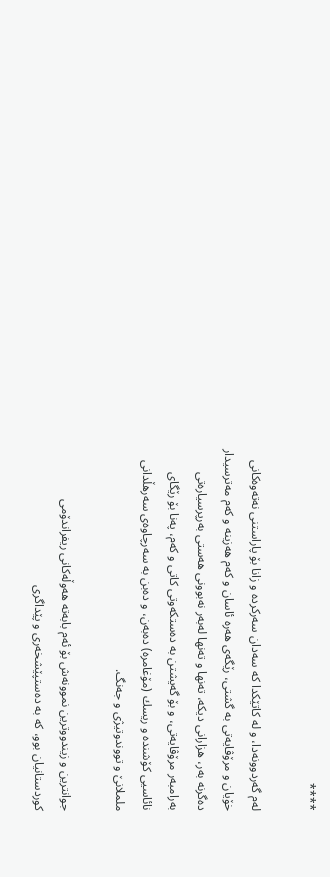****

له‌م گه‌ردوونه‌دا، و له‌ كاتێكدا كه‌ سه‌دان سه‌ركرده‌ و زانا بۆ پاراستنى نه‌ته‌وه‌كانى خۆیان و مرۆڤایه‌تى به‌ گشتى، رێگه‌ى هه‌ره‌ ئاسان و كه‌م هه‌زینه‌ و كه‌م مه‌ترسیدار ده‌گرنه‌ به‌ر، هزارانى دیكه‌، ته‌نها و ته‌نها له‌به‌ر نه‌بوونى هه‌ستى به‌رپرسیاره‌تى به‌رامبه‌ر مرۆڤایه‌تى، و بۆ گه‌یشتن به‌ ده‌ستكه‌وتى كاتى و كه‌م، په‌نا بۆ رێگاى نائاسیى كۆشنده‌ و ریسك (مۆغامره‌) ده‌به‌ن، و ده‌بن به‌ سه‌رچاوه‌ى سه‌رهڵدانى ململانێ و تووندوتیژى و جه‌نگ.

جوانترین و زیندووترین نموونه‌ش بۆ ئه‌م بابه‌ته‌ هه‌وڵه‌كانى ریفراندۆمى كوردستانیان بوو، كه‌ به‌ ده‌ستپێشخه‌رى و پێداگرى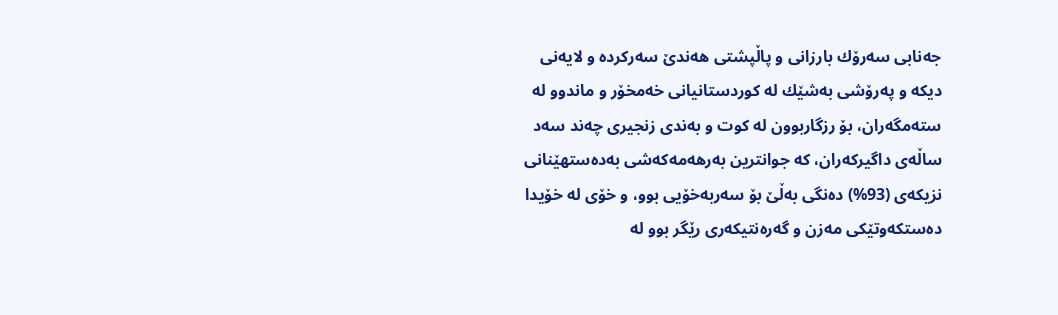جه‌نابى سه‌رۆك بارزانى و پاڵپشتى هه‌ندێ سه‌ركرده‌ و لایه‌نى دیكه‌ و په‌رۆشى به‌شێك له‌ كوردستانیانى خه‌مخۆر و ماندوو له‌ سته‌مگه‌ران، بۆ رزگاربوون له‌ كوت و به‌ندى زنجیرى چه‌ند سه‌د ساڵه‌ى داگیركه‌ران، كه‌ جوانترین به‌رهه‌مه‌كه‌شى به‌ده‌ستهێنانى نزیكه‌ى (93%) ده‌نگى به‌ڵێ بۆ سه‌ربه‌خۆیى بوو، و خۆى له‌ خۆیدا ده‌ستكه‌وتێكى مه‌زن و گه‌ره‌نتیكه‌رى رێگر بوو له‌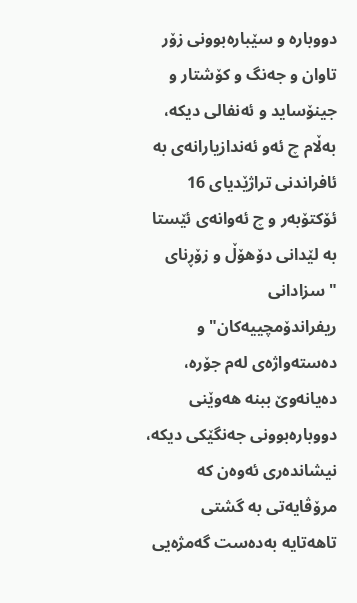دووباره‌ و سێباره‌بوونى زۆر تاوان و جه‌نگ و كۆشتار و جینۆساید و ئه‌نفالى دیكه‌، به‌ڵام چ ئه‌و ئه‌ندازیارانه‌ى به‌ ئافراندنى تراژێدیاى 16 ئۆكتۆبه‌ر و چ ئه‌وانه‌ى ئێستا به‌ لێدانى دۆهۆڵ و زۆڕناى "سزادانى ریفراندۆمچییه‌كان" و ده‌سته‌واژه‌ى له‌م جۆره‌، ده‌یانه‌وێ ببنه‌ هه‌وێنى دووباره‌بوونى جه‌نگێكى دیكه‌، نیشانده‌رى ئه‌وه‌ن كه‌ مرۆڤایه‌تى به‌ گشتى تاهه‌تایه‌ به‌ده‌ست گه‌مژه‌یى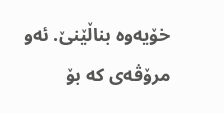خۆیه‌وه‌ بناڵێنێ. ئه‌و مرۆڤه‌ى كه‌ بۆ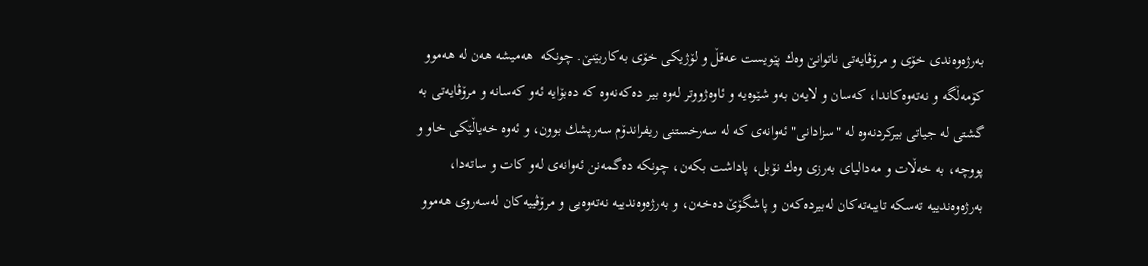به‌رژه‌وه‌ندى خۆى و مرۆڤایه‌تى ناتوانێ وه‌ك پێویست عه‌قڵ و لۆژیكى خۆى به‌كاربێنێ. چونكه‌  هه‌میشه‌ هه‌ن له‌ هه‌موو كۆمه‌ڵگه‌ و نه‌ته‌وه‌كاندا، كه‌سان و لایه‌ن به‌و شێوه‌یه‌ و ئاوه‌ژووتر له‌وه‌ بیر ده‌كه‌نه‌وه‌ كه‌ ده‌بۆایه‌ ئه‌و كه‌سانه‌ و مرۆڤایه‌تى به‌ گشتى له‌ جیاتى بیركردنه‌وه‌ له‌ "سزادانى" ئه‌وانه‌ى كه‌ له‌ سه‌رخستنى ریفراندۆم سه‌رپشك بوون، و ئه‌وه‌ خه‌یاڵێكى خاو و پووچه‌، به‌ خه‌ڵات و مه‌دالیاى به‌رزى وه‌ك نۆبل، پاداشت بكه‌ن، چونكه‌ ده‌گمه‌نن ئه‌وانه‌ى له‌و كات و ساته‌دا، به‌رژه‌وه‌ندییه‌ ته‌سكه‌ تایبه‌ته‌كان له‌بیرده‌كه‌ن و پاشگۆێ ده‌خه‌ن، و به‌رژه‌وه‌ندییه‌ نه‌ته‌وه‌یى و مرۆڤییه‌كان له‌سه‌روى هه‌موو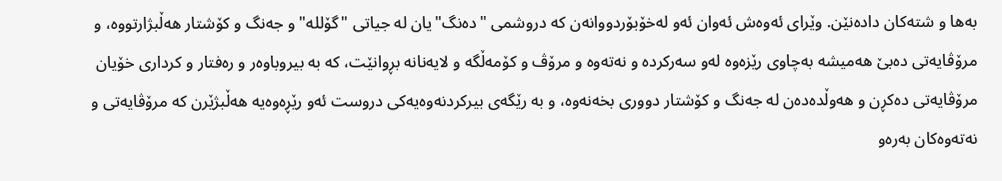به‌ها و شته‌كان داده‌نێن. وێراى ئه‌وه‌ش ئه‌وان ئه‌و له‌خۆبۆردووانه‌ن كه‌ دروشمى "ده‌نگ"یان له‌ جیاتى "گۆلله‌" و جه‌نگ و كۆشتار هه‌ڵبژارتووه‌، و مرۆڤایه‌تى ده‌بێ هه‌میشه‌ به‌چاوى رێزه‌وه‌ له‌و سه‌ركرده‌ و نه‌ته‌وه‌ و مرۆڤ و كۆمه‌ڵگه‌ و لایه‌نانه‌ بڕوانێت، كه‌ به‌ بیروباوه‌ر و ره‌فتار و كردارى خۆیان مرۆڤایه‌تى ده‌كڕن و هه‌وڵده‌ده‌ن له‌ جه‌نگ و كۆشتار دوورى بخه‌نه‌وه‌، و به‌ رێگه‌ى بیركردنه‌وه‌یه‌كى دروست ئه‌و رێڕه‌وه‌یه‌ هه‌ڵبژێرن كه‌ مرۆڤایه‌تى و نه‌ته‌وه‌كان به‌ره‌و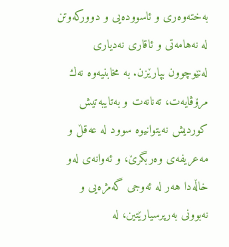به‌خته‌وه‌رى و ئاسووده‌یى و دووركه‌وتن له‌ نه‌هامه‌تى و ئاقارى نه‌دیارى له‌نێوچوون بپارێزن. به‌ مخابنیه‌وه‌ نه‌ك مرۆڤایه‌ت، ته‌نانه‌ت و به‌تایبه‌تیش كوردیش نه‌یتوانیوه‌ سوود له‌ عه‌قڵ و مه‌عریفه‌ى وه‌ربگرێ، و ئه‌وانه‌ى له‌و خاڵه‌دا هه‌ر له‌ ئه‌وجى گه‌مژه‌یى و نه‌بوونى به‌رپرسیارێتین، له‌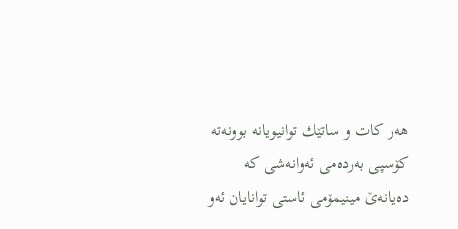هه‌ر كات و ساتێك توانیویانه‌ بوونه‌ته‌ كۆسپى به‌رده‌مى ئه‌وانه‌شى كه‌ ده‌یانه‌ێ مینیمۆمى ئاستى توانایان ئه‌و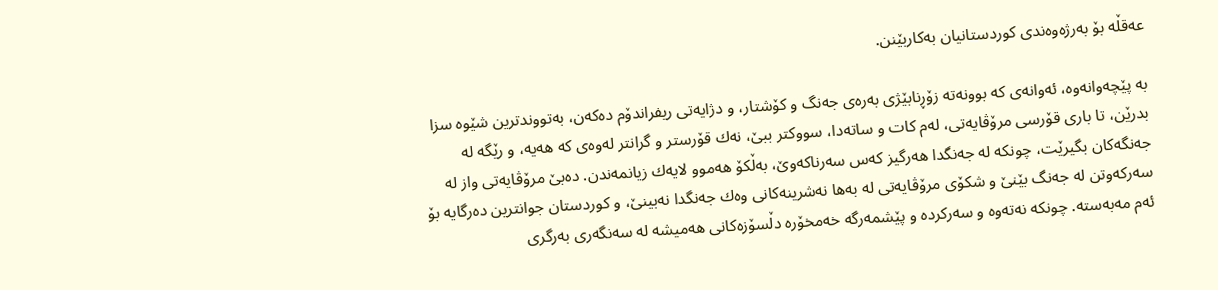عه‌قڵه‌ بۆ به‌رژه‌وه‌ندى كوردستانیان به‌كاربێنن.

به‌ پێچه‌وانه‌وه‌، ئه‌وانه‌ى كه‌ بوونه‌ته‌ زۆڕنابێژى به‌ره‌ى جه‌نگ و كۆشتار، و دژایه‌تى ریفراندۆم ده‌كه‌ن، به‌تووندترین شێوه‌ سزا بدرێن، تا بارى قۆرسى مرۆڤایه‌تى، له‌م كات و ساته‌دا، سووكتر ببێ، نه‌ك قۆرستر و گرانتر له‌وه‌ى كه‌ هه‌یه‌، و رێگه‌ له‌ جه‌نگه‌كان بگیرێت، چونكه‌ له‌ جه‌نگدا هه‌رگیز كه‌س سه‌رناكه‌وێ، به‌ڵكۆ هه‌موو لایه‌ك زیانمه‌ندن. ده‌بێ مرۆڤایه‌تى واز له‌ سه‌ركه‌وتن له‌ جه‌نگ بێنێ و شكۆى مرۆڤایه‌تى له‌ به‌ها نه‌شرینه‌كانى وه‌ك جه‌نگدا نه‌بینێ، و كوردستان جوانترین ده‌رگایه‌ بۆ ئه‌م مه‌به‌سته‌. چونكه‌ نه‌ته‌وه‌ و سه‌ركرده‌ و پێشمه‌رگه‌ خه‌مخۆره‌ دڵسۆزه‌كانى هه‌میشه‌ له‌ سه‌نگه‌رى به‌رگرى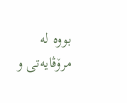بووه‌ له‌ مرۆڤایه‌تى و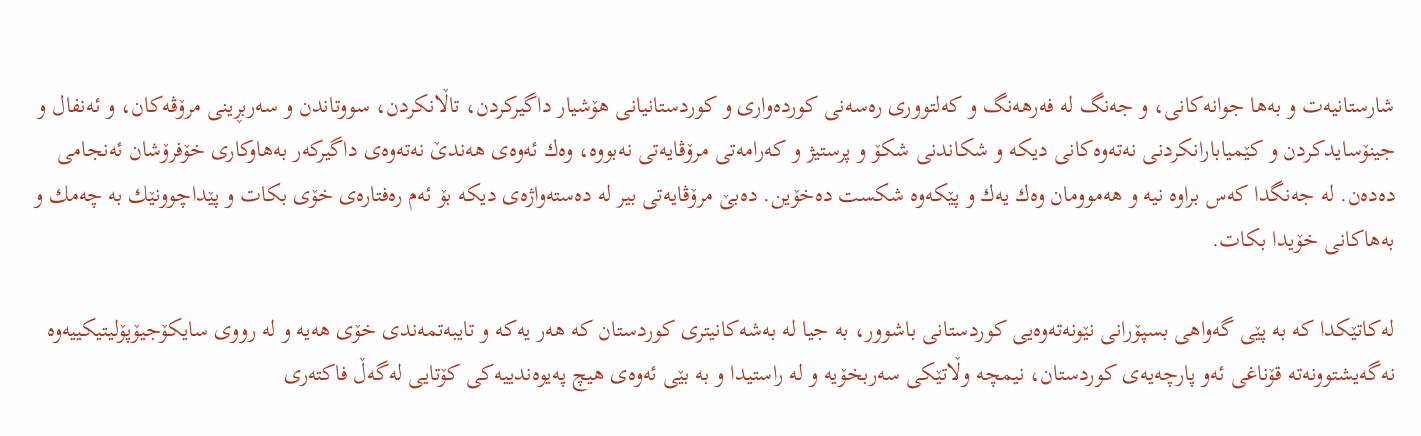شارستانیه‌ت و به‌ها جوانه‌كانى، و جه‌نگ له‌ فه‌رهه‌نگ و كه‌لتوورى ره‌سه‌نى كورده‌وارى و كوردستانیانى هۆشیار داگیركردن، تاڵانكردن، سووتاندن و سه‌ربڕینى مرۆڤه‌كان، و ئه‌نفال و جینۆسایدكردن و كێمیابارانكردنى نه‌ته‌وه‌كانى دیكه‌ و شكاندنى شكۆ و پرستیژ و كه‌رامه‌تى مرۆڤایه‌تى نه‌بووه‌، وه‌ك ئه‌وه‌ى هه‌ندێ نه‌ته‌وه‌ى داگیركه‌ر به‌هاوكارى خۆفرۆشان ئه‌نجامى ده‌ده‌ن. له‌ جه‌نگدا كه‌س براوه‌ نیه‌ و هه‌موومان وه‌ك یه‌ك و پێكه‌وه‌ شكست ده‌خۆین. ده‌بێ مرۆڤایه‌تى بیر له‌ ده‌سته‌واژه‌ى دیكه‌ بۆ ئه‌م ره‌فتاره‌ى خۆى بكات و پێداچوونێك به‌ چه‌مك و به‌هاكانى خۆیدا بكات.

له‌كاتێكدا كه‌ به‌ پێى گه‌واهى بسپۆرانى نێونه‌ته‌وه‌یى كوردستانى باشوور، به‌ جیا له‌ به‌شه‌كانیترى كوردستان كه‌ هه‌ر یه‌كه‌ و تایبه‌تمه‌ندى خۆى هه‌یه‌ و له‌ رووى سایكۆجیۆپۆلیتیكییه‌وه‌ نه‌گه‌یشتوونه‌ته‌ قۆناغى ئه‌و پارچه‌یه‌ى كوردستان، نیمچه‌ وڵاتێكى سه‌ربخۆیه‌ و له‌ راستیدا و به‌ بێى ئه‌وه‌ى هیچ په‌یوه‌ندییه‌كى كۆتایى له‌گه‌ڵ فاكته‌رى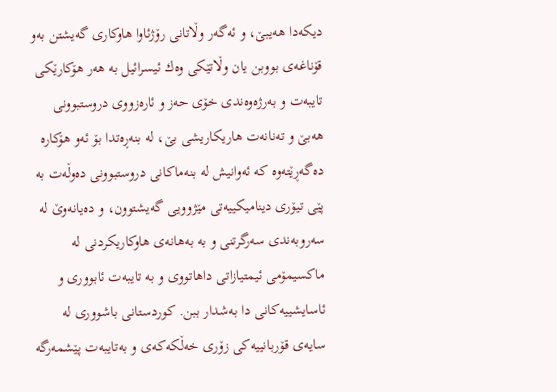دیكه‌دا هه‌یبێ، و ئه‌گه‌ر وڵاتانى رۆژئاوا هاوكارى گه‌یشتن به‌و قۆناغه‌ى بووبن یان وڵاتێكى وه‌ك ئیسرائیل به‌ هه‌ر هۆكارێكى تایبه‌ت و به‌رژه‌وه‌ندى خۆى حه‌ز و ئاره‌زووى دروستبوونى هه‌بێ و ته‌نانه‌ت هاریكاریشى بێ، له‌ بنه‌ڕه‌تدا بۆ ئه‌و هۆكاره‌ ده‌گه‌ڕێته‌وه‌ كه‌ ئه‌وانیش له‌ بنه‌ماكانى دروستبوونى ده‌وڵه‌ت به‌ پێى تیۆرى دینامیكییه‌تى مێژوویى گه‌یشتوون، و ده‌یانه‌وێ له‌ سه‌روبه‌ندى سه‌رگرتنى و به‌ به‌هانه‌ى هاوكاریكردنى له‌ ماكسیمۆمى ئیمتیازاتى داهاتووى و به‌ تایبه‌ت ئابوورى و ئاسایشییه‌كانى دا به‌شدار ببن. كوردستانى باشوورى له‌ سایه‌ى قۆربانییه‌كى زۆرى خه‌ڵكه‌كه‌ى و به‌تایبه‌ت پێشمه‌رگه‌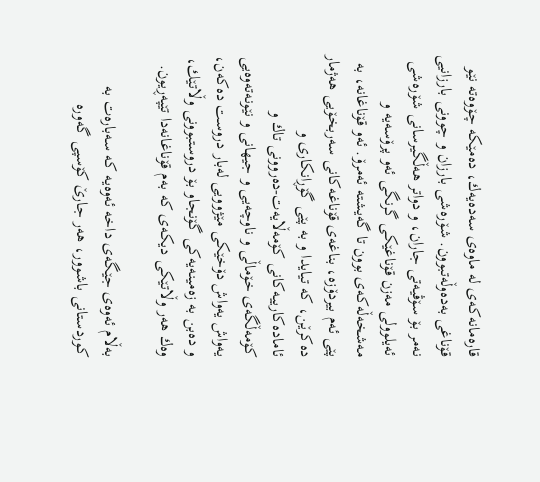قاره‌مانه‌كه‌ى له‌ ماوه‌ى سه‌ده‌یه‌ك، ده‌مێكه‌ چۆوه‌ته‌ نێو قۆناغى به‌ده‌وڵه‌تبوون. شۆره‌شى بارزان و چوونى بارزانیى نه‌مر بۆ سۆڤیه‌تى جاران، و دواتر هه‌ڵگیرسانى شۆره‌شى ئه‌یلوولى مه‌زن قۆناغێكى گرنگى ئه‌و پرۆسه‌یه‌ و مه‌شخه‌ڵه‌كه‌ى بوون تا گه‌یشته‌ ئه‌مرۆ. ئه‌و قۆناغانه‌، به‌ پێى ئه‌م بیردۆزه‌، بناغه‌ى قۆناغه‌كانى سه‌ربخۆیى هه‌ژمار ده‌كرێن، كه‌ تیایدا و به‌ پێى گۆڕانكارى و ئاماده‌كارییه‌كانى كۆمه‌ڵایه‌ت-ده‌روونى تاك و كۆمه‌ڵگه‌ى خۆماڵى و ناوچه‌یى و جیهانى و نێونه‌ته‌وه‌یى یه‌واش یه‌واش دۆخێكى مێژوویى له‌بار دروست ده‌كه‌ن، و ده‌بن به‌ زه‌مینه‌یه‌كى گۆنجاو بۆ دروستبوونى وڵاتێك، وه‌ك هه‌ر وڵاتێكى دیكه‌ى كه‌ به‌م قۆناغانه‌دا تێپه‌ڕیون.

به‌ڵام ئه‌وه‌ى جێگه‌ى داخه‌ ئه‌وه‌یه‌ كه‌ سه‌باره‌ت به‌ كوردستانى باشوور، هه‌ر جارێ كۆسپى گه‌وره‌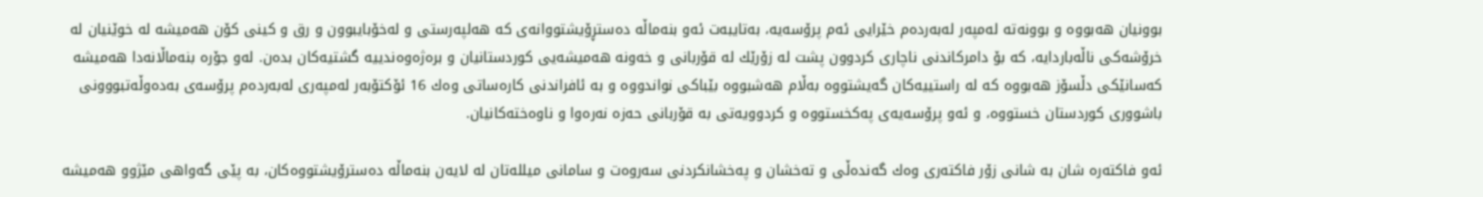بوونیان هه‌بووه‌ و بوونه‌ته‌ له‌مپه‌ر له‌به‌رده‌م خێرایى ئه‌م پرۆسه‌یه‌، به‌تایبه‌ت ئه‌و بنه‌ماڵه‌ ده‌ستڕۆیشتووانه‌ى كه‌ هه‌لپه‌رستى و له‌خۆبایبوون و رق و كینى كۆن هه‌میشه‌ له‌ خوێنیان له‌ خرۆشه‌كى ناڵه‌باردایه‌، كه‌ بۆ دامركاندنى ناچارى كردوون پشت له‌ زۆرێك له‌ قۆربانى و خه‌ونه‌ هه‌میشه‌یى كوردستانیان و بره‌ژه‌وه‌ندییه‌ گشتیه‌كان بده‌ن. له‌و جۆره‌ بنه‌ماڵانه‌دا هه‌میشه‌ كه‌سانێكى دڵسۆز هه‌بووه‌ كه‌ له‌ راستییه‌كان گه‌یشتووه‌ به‌ڵام هه‌شبووه‌ بێباكى نواندووه‌ و به‌ ئافراندنى كاره‌ساتى وه‌ك 16 ئۆكتۆبه‌ر له‌مپه‌رى له‌به‌رده‌م پرۆسه‌ى به‌ده‌وڵه‌تبووونى باشوورى كوردستان خستووه‌، و ئه‌و پرۆسه‌یه‌ى په‌كخستووه‌ و كردوویه‌تى به‌ قۆربانى حه‌زه‌ نه‌ره‌وا و ناوه‌خته‌كانیان.

ئه‌و فاكته‌ره‌ شان به‌ شانى زۆر فاكته‌رى وه‌ك گه‌نده‌ڵى و ته‌خشان و په‌خشانكردنى سه‌روه‌ت و سامانى میلله‌تان له‌ لایه‌ن بنه‌ماڵه‌ ده‌سترۆیشتووه‌كان، به‌ پێى گه‌واهى مێژوو هه‌میشه‌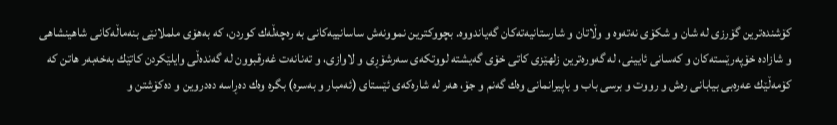كۆشنده‌ترین گۆرزى له‌ شان و شكۆى نه‌ته‌وه‌ و وڵاتان و شارستانیه‌ته‌كان گه‌یاندووه‌. بچووكترین نموونه‌ش ساسانییه‌كانى به‌ ره‌چه‌ڵه‌ك كوردن، كه‌ به‌هۆى ململانێى بنه‌ماڵه‌كانى شاهینشاهى و شازاده‌ خۆپه‌رێسته‌كان و كه‌سانى ئایینى، له‌ گه‌وره‌ترین زلهێزى كاتى خۆى گه‌یشته‌ لووتكه‌ى سه‌رشۆڕى و لاوازى، و ته‌نانه‌ت غه‌رقبوون له‌ گه‌نده‌ڵى وایلێكردن كاتێك به‌خه‌به‌ر هاتن كه‌ كۆمه‌ڵێك عه‌ره‌بى بیابانى ره‌ش و رووت و برسى باب و باپیرانمانى وه‌ك گه‌نم و جۆ، هه‌ر له‌ شاره‌كه‌ى ئێستاى (ئه‌مبار و به‌سره‌) بگره‌ وه‌ك ده‌ڕاسه‌ ده‌دروین و ده‌كۆشتن و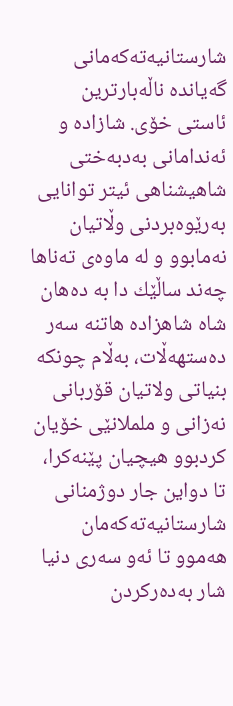شارستانیه‌ته‌كه‌مانى گه‌یانده‌ ناڵه‌بارترین ئاستى خۆى. شازاده‌ و ئه‌ندامانى به‌دبه‌ختى شاهیشناهى ئیتر توانایى به‌رێوه‌بردنى وڵاتیان نه‌مابوو و له‌ ماوه‌ى ته‌ناها چه‌ند ساڵێك دا به‌ ده‌هان شاه شاهزاده‌ هاتنه‌ سه‌ر ده‌ستهه‌ڵات، به‌ڵام چونكه‌ بنیاتى ولاتیان قۆربانى نه‌زانى و ململانێى خۆیان كردبوو هیچیان پێنه‌كرا، تا دواین جار دوژمنانى شارستانیه‌ته‌كه‌مان هه‌موو تا ئه‌و سه‌رى دنیا شار به‌ده‌ركردن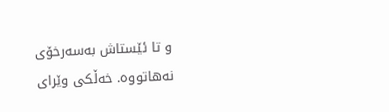و تا ئێستاش به‌سه‌رخۆى نه‌هاتووه‌. خه‌ڵكى وێراى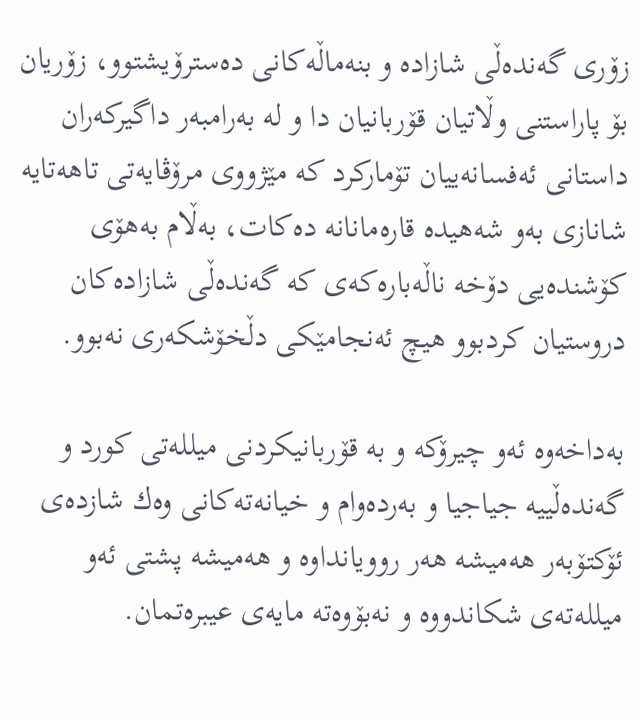زۆرى گه‌نده‌ڵى شازاده‌ و بنه‌ماڵه‌كانى ده‌سترۆیشتوو، زۆریان بۆ پاراستنى وڵاتیان قۆربانیان دا و له‌ به‌رامبه‌ر داگیركه‌ران داستانى ئه‌فسانه‌ییان تۆماركرد كه‌ مێژووى مرۆڤایه‌تى تاهه‌تایه‌ شانازى به‌و شه‌هیده‌ قاره‌مانانه‌ ده‌كات، به‌ڵام به‌هۆى كۆشنده‌یى دۆخه‌ ناڵه‌باره‌كه‌ى كه‌ گه‌نده‌ڵى شازاده‌كان دروستیان كردبوو هیچ ئه‌نجامێكى دڵخۆشكه‌رى نه‌بوو.

به‌داخه‌وه‌ ئه‌و چیرۆكه‌ و به‌ قۆربانیكردنى میلله‌تى كورد و گه‌نده‌ڵییه‌ جیاجیا و به‌رده‌وام و خیانه‌ته‌كانى وه‌ك شازده‌ى ئۆكتۆبه‌ر هه‌میشه‌ هه‌ر روویانداوه‌ و هه‌میشه‌ پشتى ئه‌و میلله‌ته‌ى شكاندووه‌ و نه‌بۆوه‌ته‌ مایه‌ى عیبره‌تمان.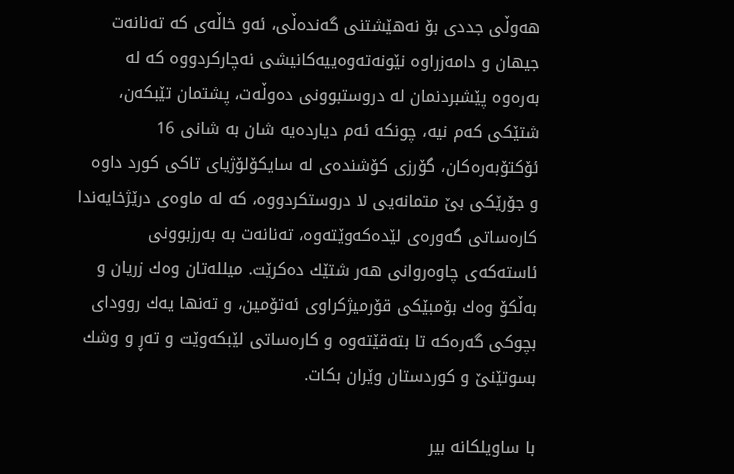هه‌وڵى جددى بۆ نه‌هێشتنى گه‌نده‌ڵى، ئه‌و خاڵه‌ى كه‌ ته‌نانه‌ت جیهان و دامه‌زراوه‌ نێونه‌ته‌وه‌ییه‌كانیشى نه‌چاركردووه‌ كه‌ له‌ به‌ره‌وه‌ پێشبردنمان له‌ دروستبوونى ده‌وڵه‌ت، پشتمان تێبكه‌ن، شتێكى كه‌م نیه‌، چونكه‌ ئه‌م دیارده‌یه‌ شان به‌ شانى 16 ئۆكتۆبه‌ره‌كان، گۆرزى كۆشنده‌ى له‌ سایكۆلۆژیاى تاكى كورد داوه‌ و جۆرێكى بێ متمانه‌یى لا دروستكردووه‌، كه‌ له‌ ماوه‌ى درێژخایه‌ندا كاره‌ساتى گه‌وره‌ى لێده‌كه‌وێته‌وه‌، ته‌نانه‌ت به‌ به‌رزبوونى ئاسته‌كه‌ى چاوه‌روانى هه‌ر شتێك ده‌كرێت. میلله‌تان وه‌ك زریان و به‌ڵكۆ وه‌ك بۆمبێكى قۆرمیژكراوى ئه‌تۆمین، و ته‌نها یه‌ك رووداى بچوكى گه‌ره‌كه‌ تا بته‌قێته‌وه‌ و كاره‌ساتى لێبكه‌وێت و ته‌ڕ و وشك بسوتێنێ و كوردستان وێران بكات.

با ساویلكانه‌ بیر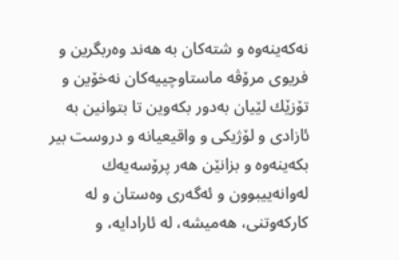نه‌كه‌ینه‌وه‌ و شته‌كان به‌ هه‌ند وه‌ربگرین و فریوى مرۆڤه‌ ماستاوچییه‌كان نه‌خۆین و تۆزێك لێیان به‌دور بكه‌وین تا بتوانین به‌ ئازادى و لۆژیكى و واقیعیانه‌ و دروست بیر بكه‌ینه‌وه‌ و بزانێن هه‌ر پرۆسه‌یه‌ك له‌وانه‌ییبوون و ئه‌گه‌رى وه‌ستان و له‌ كاركه‌وتنى، هه‌میشه‌، له‌ ئارادایه‌، و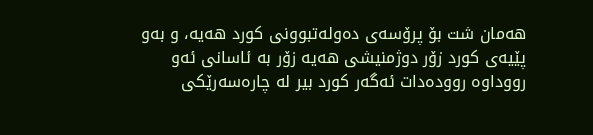هه‌مان شت بۆ پرۆسه‌ى ده‌وله‌تبوونى كورد هه‌یه‌، و به‌و پێیه‌ى كورد زۆر دوژمنیشى هه‌یه‌ زۆر به‌ ئاسانى ئه‌و رووداوه‌ رووده‌دات ئه‌گه‌ر كورد بیر له‌ چاره‌سه‌رێكى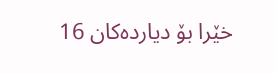خێرا بۆ دیارده‌كان 16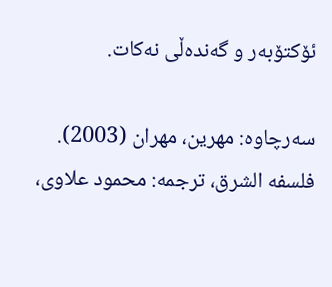ئۆكتۆبه‌ر و گه‌نده‌ڵى نه‌كات.

سه‌رچاوه‌: مهرین، مهران (2003). فلسفه‌ الشرق، ترجمه‌: محمود علاوی،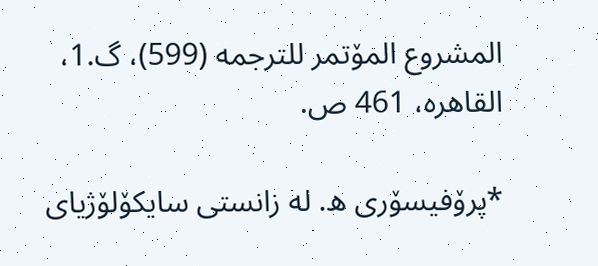المشروع المۆتمر للترجمه‌ (599)، گ.1، القاهره‌، 461 ص.

*پرۆفیسۆرى ه. له‌ زانستى سایكۆلۆژیاى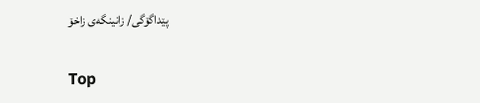پێداگۆگى/ زانینگه‌ى زاخۆ

Top